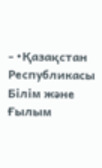- •Қазақстан Республикасы Білім жəне Ғылым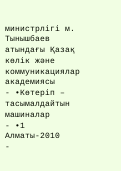министрлігі м. Тынышбаев атындағы Қазақ көлік жəне коммуникациялар академиясы
- •Көтеріп – тасымалдайтын машиналар
- •1 Алматы-2010
-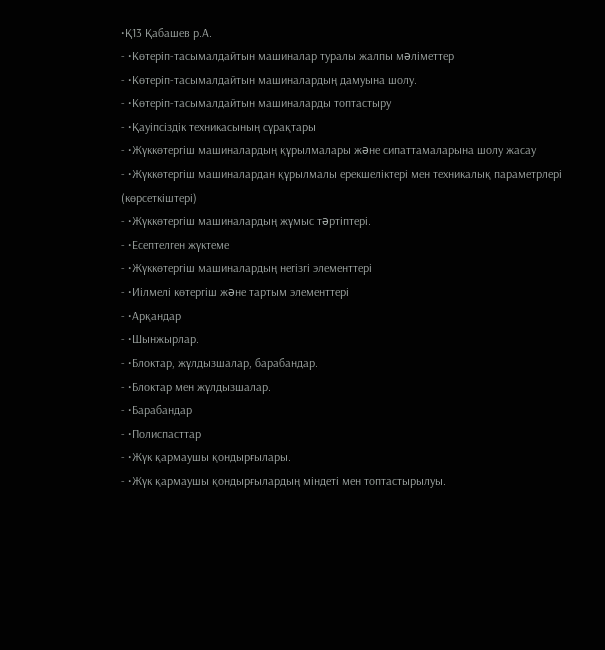•Қ13 Қабашев р.А.
- •Көтеріп-тасымалдайтын машиналар туралы жалпы мəліметтер
- •Көтеріп-тасымалдайтын машиналардың дамуына шолу.
- •Көтеріп-тасымалдайтын машиналарды топтастыру
- •Қауіпсіздік техникасының сұрақтары
- •Жүккөтергіш машиналардың құрылмалары жəне сипаттамаларына шолу жасау
- •Жүккөтергіш машиналардан құрылмалы ерекшеліктері мен техникалық параметрлері (көрсеткіштері)
- •Жүккөтергіш машиналардың жұмыс тəртіптері.
- •Есептелген жүктеме
- •Жүккөтергіш машиналардың негізгі элементтері
- •Иілмелі көтергіш жəне тартым элементтері
- •Арқандар
- •Шынжырлар.
- •Блоктар, жұлдызшалар, барабандар.
- •Блоктар мен жұлдызшалар.
- •Барабандар
- •Полиспасттар
- •Жүк қармаушы қондырғылары.
- •Жүк қармаушы қондырғылардың міндеті мен топтастырылуы.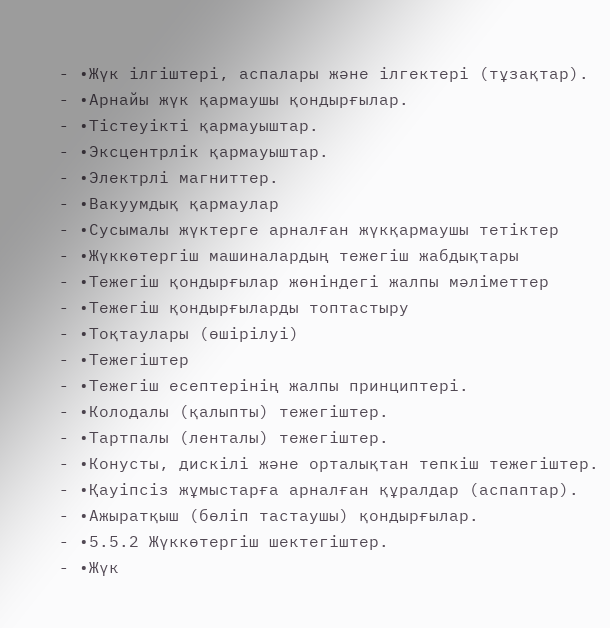- •Жүк ілгіштері, аспалары жəне ілгектері (тұзақтар).
- •Арнайы жүк қармаушы қондырғылар.
- •Тістеуікті қармауыштар.
- •Эксцентрлік қармауыштар.
- •Электрлі магниттер.
- •Вакуумдық қармаулар
- •Сусымалы жүктерге арналған жүкқармаушы тетіктер
- •Жүккөтергіш машиналардың тежегіш жабдықтары
- •Тежегіш қондырғылар жөніндегі жалпы мəліметтер
- •Тежегіш қондырғыларды топтастыру
- •Тоқтаулары (өшірілуі)
- •Тежегіштер
- •Тежегіш есептерінің жалпы принциптері.
- •Колодалы (қалыпты) тежегіштер.
- •Тартпалы (ленталы) тежегіштер.
- •Конусты, дискілі жəне орталықтан тепкіш тежегіштер.
- •Қауіпсіз жұмыстарға арналған құралдар (аспаптар).
- •Ажыратқыш (бөліп тастаушы) қондырғылар.
- •5.5.2 Жүккөтергіш шектегіштер.
- •Жүк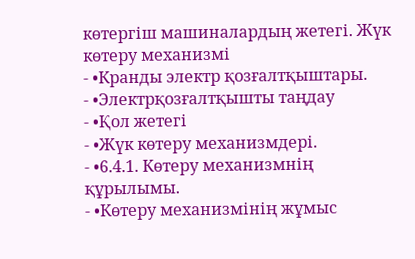көтергіш машиналардың жетегі. Жүк көтеру механизмі
- •Кранды электр қозғалтқыштары.
- •Электрқозғалтқышты таңдау
- •Қол жетегі
- •Жүк көтеру механизмдері.
- •6.4.1. Көтеру механизмнің құрылымы.
- •Көтеру механизмінің жұмыс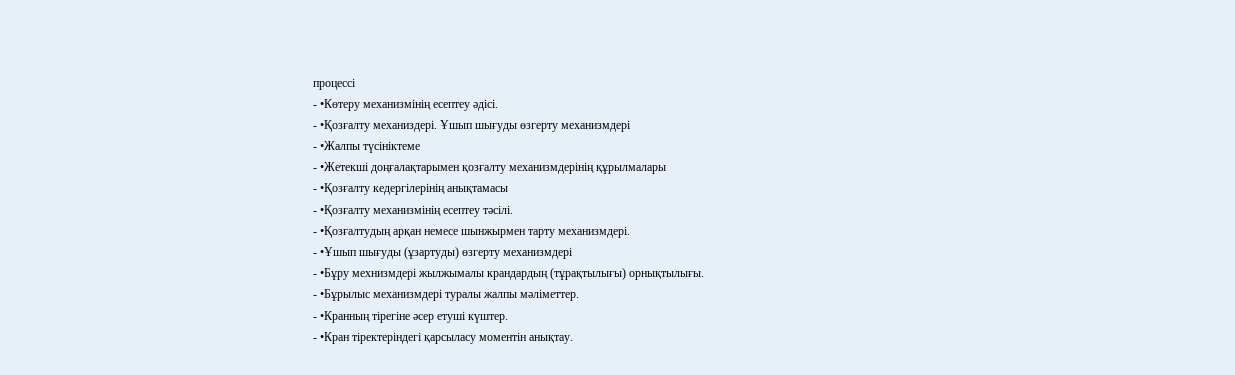процессі
- •Көтеру механизмінің есептеу əдісі.
- •Қозғалту механиздері. Ұшып шығуды өзгерту механизмдері
- •Жалпы түсініктеме
- •Жетекші доңғалақтарымен қозғалту механизмдерінің құрылмалары
- •Қозғалту кедергілерінің анықтамасы
- •Қозғалту механизмінің есептеу тəсілі.
- •Қозғалтудың арқан немесе шынжырмен тарту механизмдері.
- •Ұшып шығуды (ұзартуды) өзгерту механизмдері
- •Бұру мехнизмдері жылжымалы крандардың (тұрақтылығы) орнықтылығы.
- •Бұрылыс механизмдері туралы жалпы мəліметтер.
- •Кранның тірегіне əсер етуші күштер.
- •Кран тіректеріндегі қарсыласу моментін анықтау.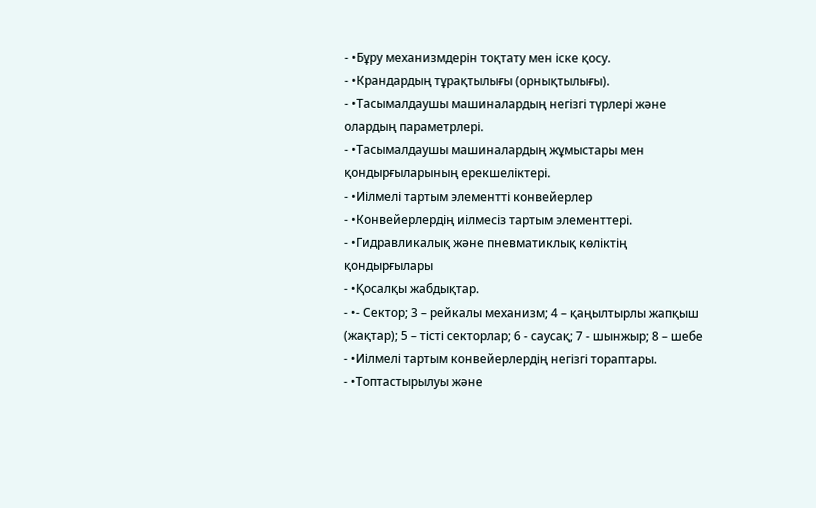- •Бұру механизмдерін тоқтату мен іске қосу.
- •Крандардың тұрақтылығы (орнықтылығы).
- •Тасымалдаушы машиналардың негізгі түрлері жəне олардың параметрлері.
- •Тасымалдаушы машиналардың жұмыстары мен қондырғыларының ерекшеліктері.
- •Иілмелі тартым элементті конвейерлер
- •Конвейерлердің иілмесіз тартым элементтері.
- •Гидравликалық жəне пневматиклық көліктің қондырғылары
- •Қосалқы жабдықтар.
- •- Сектор; 3 – рейкалы механизм; 4 – қаңылтырлы жапқыш (жақтар); 5 – тісті секторлар; 6 - саусақ; 7 - шынжыр; 8 – шебе
- •Иілмелі тартым конвейерлердің негізгі тораптары.
- •Топтастырылуы жəне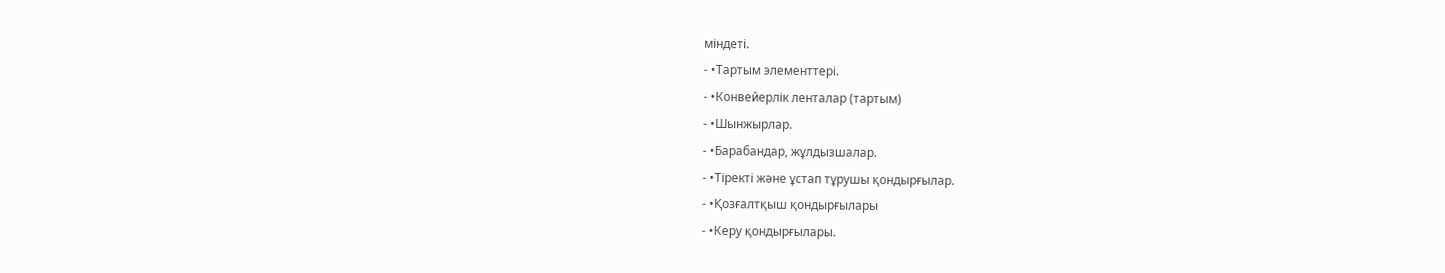міндеті.
- •Тартым элементтері.
- •Конвейерлік ленталар (тартым)
- •Шынжырлар.
- •Барабандар, жұлдызшалар.
- •Тіректі жəне ұстап тұрушы қондырғылар.
- •Қозғалтқыш қондырғылары
- •Керу қондырғылары.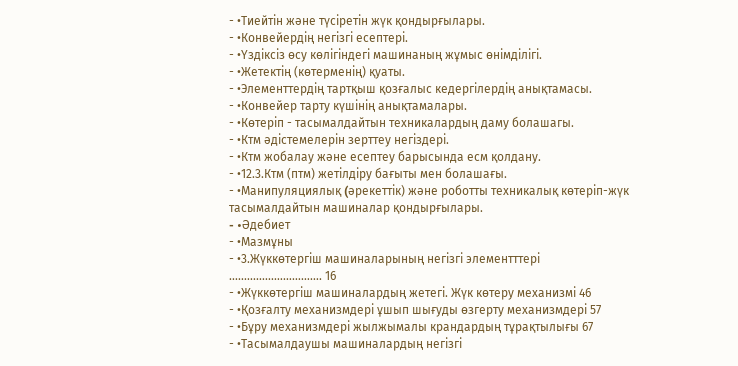- •Тиейтін жəне түсіретін жүк қондырғылары.
- •Конвейердің негізгі есептері.
- •Үздіксіз өсу көлігіндегі машинаның жұмыс өнімділігі.
- •Жетектің (көтерменің) қуаты.
- •Элементтердің тартқыш қозғалыс кедергілердің анықтамасы.
- •Конвейер тарту күшінің анықтамалары.
- •Көтеріп - тасымалдайтын техникалардың даму болашагы.
- •Ктм əдістемелерін зерттеу негіздері.
- •Ктм жобалау жəне есептеу барысында есм қолдану.
- •12.3.Ктм (птм) жетілдіру бағыты мен болашағы.
- •Манипуляциялық (əрекеттік) жəне роботты техникалық көтеріп-жүк тасымалдайтын машиналар қондырғылары.
- •Əдебиет
- •Мазмұны
- •3.Жүккөтергіш машиналарының негізгі элементттері ...............……………. 16
- •Жүккөтергіш машиналардың жетегі. Жүк көтеру механизмі 46
- •Қозғалту механизмдері ұшып шығуды өзгерту механизмдері 57
- •Бұру механизмдері жылжымалы крандардың тұрақтылығы 67
- •Тасымалдаушы машиналардың негізгі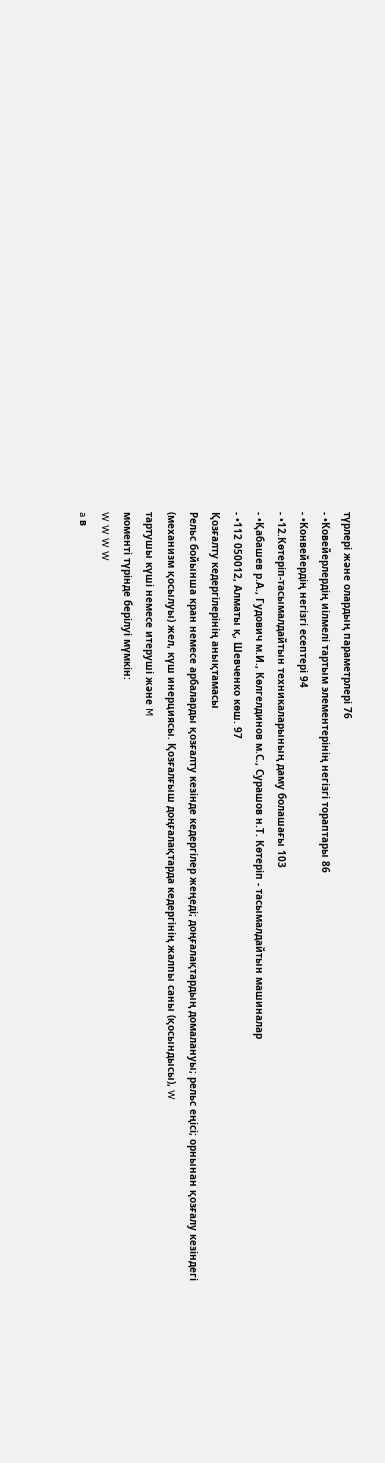түрлері жəне олардың параметрлері 76
- •Ковейерлердің иілмелі тартым элементерінің негізгі тораптары 86
- •Конвейердің негізгі есептері 94
- •12.Көтеріп-тасымалдайтын техникаларының даму болашағы 103
- •Қабашев р.А., Гудович м.И., Көлгелдинов м.С., Сурашов н.Т. Көтеріп - тасымалдайтын машиналар
- •112 050012, Алматы қ, Шевченко көш. 97
Қозғалту кедергілерінің анықтамасы
Рельс бойынша кран немесе арбаларды қозғалту кезінде кедергілер жеңеді; доңғалақтардың домалануы; рельс еңісі; орнынан қозғалу кезіндегі (механизм қосылуы) жел, күш инерциясы. Қозғалғыш доңғалақтарда кедергінің жалпы саны (қосындысы), W
тартушы күші немесе итеруші жəне M
моменті түрінде берілуі мүмкін:
W W W W
a в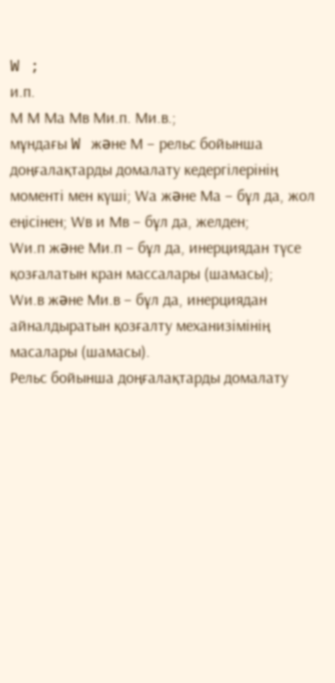W ;
и.п.
М М Мa Мв Ми.п. Ми.в.;
мұндағы W жəне М – рельс бойынша доңғалақтарды домалату кедергілерінің моменті мен күші; Wа жəне Ма – бұл да, жол еңісінен; Wв и Мв – бұл да, желден;
Wи.п жəне Ми.п – бұл да, инерциядан түсе қозғалатын кран массалары (шамасы);
Wи.в жəне Ми.в – бұл да, инерциядан айналдыратын қозғалту механизімінің масалары (шамасы).
Рельс бойынша доңғалақтарды домалату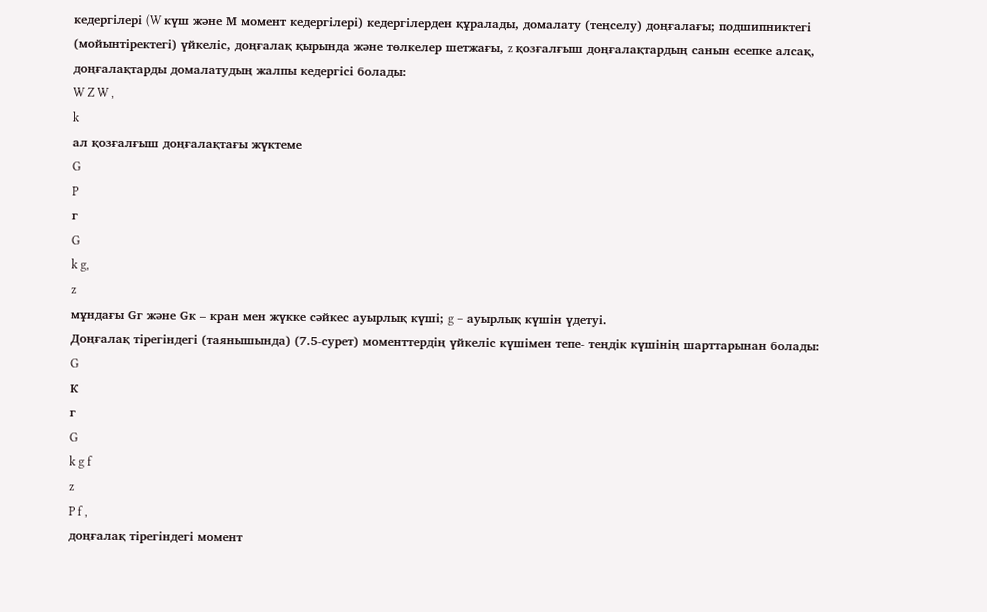кедергілері (W күш жəне М момент кедергілері) кедергілерден құралады, домалату (теңселу) доңғалағы; подшипниктегі (мойынтіректегі) үйкеліс, доңғалақ қырында жəне төлкелер шетжағы, z қозғалғыш доңғалақтардың санын есепке алсақ, доңғалақтарды домалатудың жалпы кедергісі болады:
W Z W ,
k
ал қозғалғыш доңғалақтағы жүктеме
G
P
г
G
k g,
z
мұндағы Gг жəне Gк – кран мен жүкке сəйкес ауырлық күші; g – ауырлық күшін үдетуі.
Доңғалақ тірегіндегі (таянышында) (7.5-сурет) моменттердің үйкеліс күшімен тепе- теңдік күшінің шарттарынан болады:
G
К
г
G
k g f
z
P f ,
доңғалақ тірегіндегі момент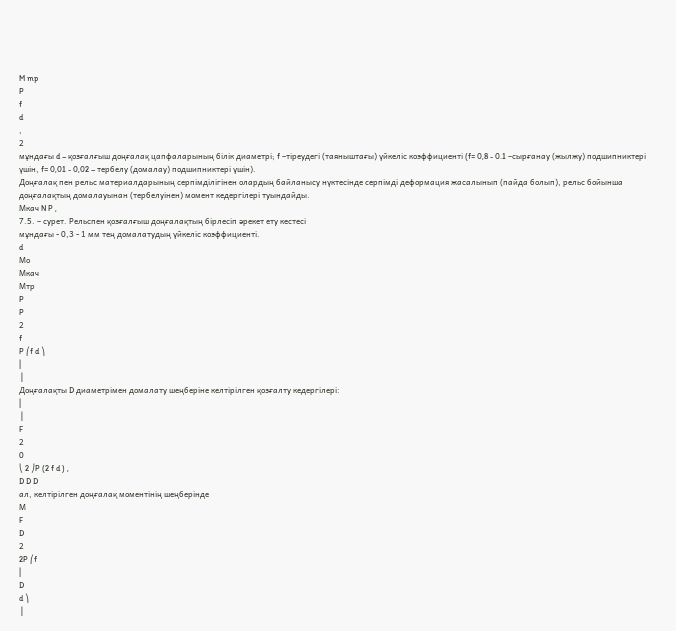M mp
P
f
d
,
2
мұндағы d – қозғалғыш доңғалақ цапфаларының білік диаметрі; f –тіреудегі (таяныштағы) үйкеліс коэффициенті (f= 0,8 - 0.1 –сырғанау (жылжу) подшипниктері үшін, f= 0,01 - 0,02 – тербелу (домалау) подшипниктері үшін).
Доңғалақ пен рельс материалдарының серпімділігінен олардың байланысу нүктесінде серпімді деформация жасалынып (пайда болып), рельс бойынша доңғалақтың домалауынан (тербелуінен) момент кедергілері туындайды.
Мкач N P ,
7.5. – сурет. Рельспен қозғалғыш доңғалақтың бірлесіп əрекет ету кестесі
мұндағы - 0,3 - 1 мм тең домалатудың үйкеліс коэффициенті.
d
Мо
Мкач
Мтр
P
P
2
f
P ⎛f d ⎞
⎜
⎟
Доңғалақты D диаметрімен домалату шеңберіне келтірілген қозғалту кедергілері:
⎜
⎟
F
2
0
⎝ 2 ⎠P (2 f d ) ,
D D D
ал, келтірілген доңғалақ моментінің шеңберінде
М
F
D
2
2P ⎛f
⎜
D
d ⎞
⎟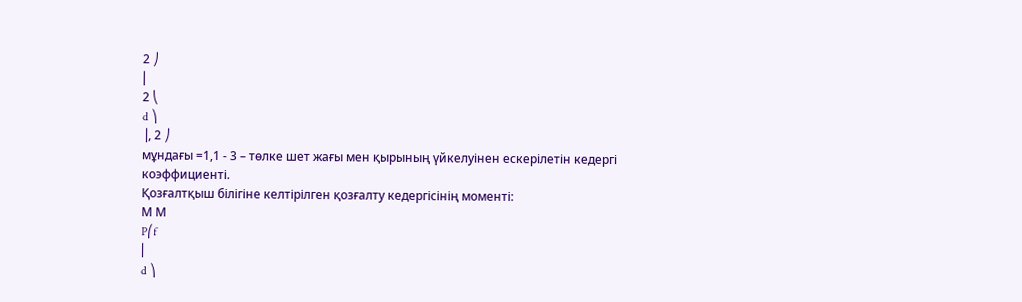2 ⎠
⎜
2 ⎝
d ⎞
⎟, 2 ⎠
мұндағы =1,1 - 3 – төлке шет жағы мен қырының үйкелуінен ескерілетін кедергі
коэффициенті.
Қозғалтқыш білігіне келтірілген қозғалту кедергісінің моменті:
М М
P⎛f
⎜
d ⎞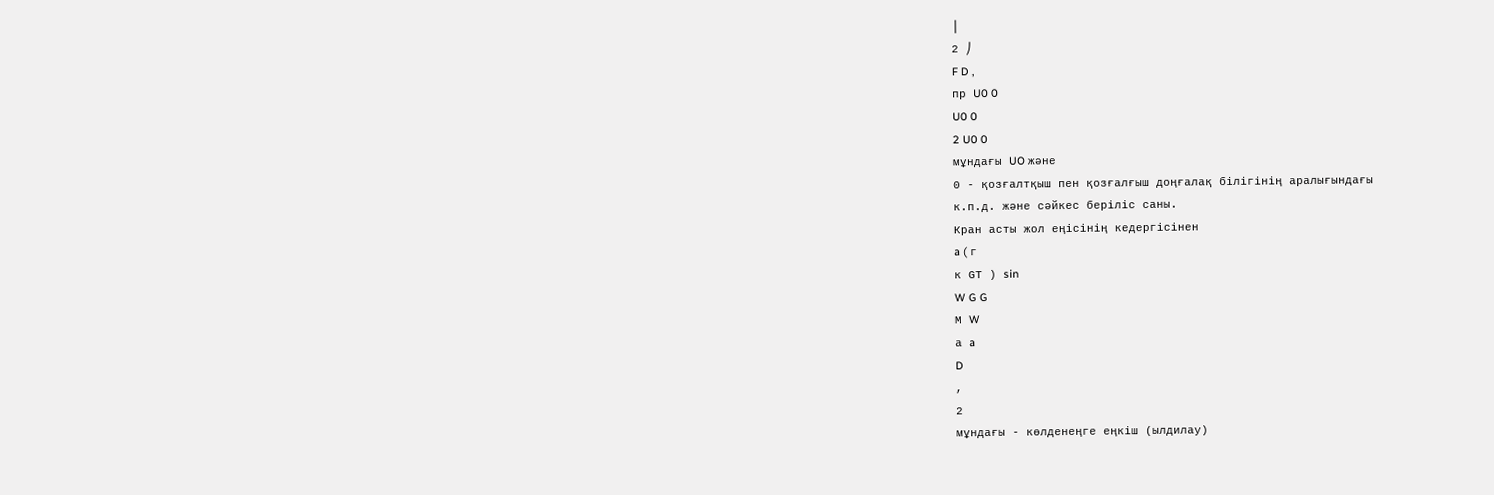⎟
2 ⎠
F D ,
пр U0 0
U0 0
2 U0 0
мұндағы UO жəне
0 - қозғалтқыш пен қозғалғыш доңғалақ білігінің аралығындағы
к.п.д. жəне сəйкес беріліс саны.
Кран асты жол еңісінің кедергісінен
a ( г
к GТ ) sin
W G G
М W
а a
D
,
2
мұндағы - көлденеңге еңкіш (ылдилау)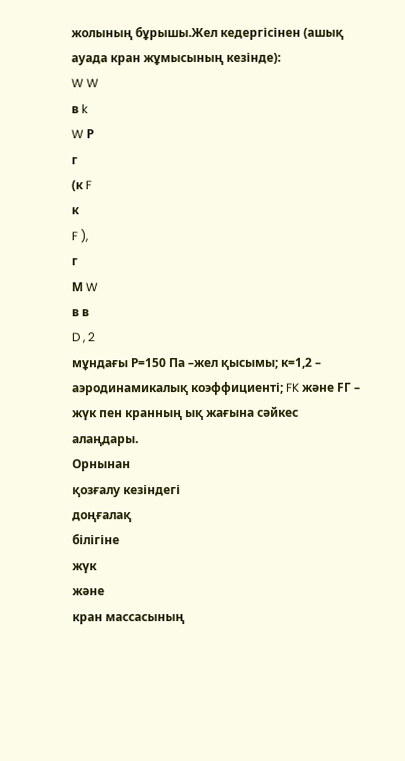жолының бұрышы.Жел кедергісінен (ашық ауада кран жұмысының кезінде):
W W
в k
W Р
г
(к F
к
F ),
г
М W
в в
D , 2
мұндағы Р=150 Па –жел қысымы; к=1,2 – аэродинамикалық коэффициенті; FK жəне FГ – жүк пен кранның ық жағына сəйкес алаңдары.
Орнынан
қозғалу кезіндегі
доңғалақ
білігіне
жүк
жəне
кран массасының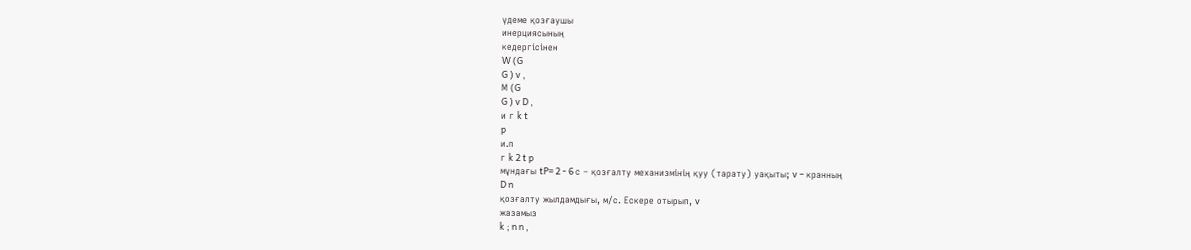үдеме қозғаушы
инерциясының
кедергісінен
W (G
G ) v ,
М (G
G ) v D ,
и г k t
p
и.п
г k 2 t p
мұндағы tP= 2 - 6 с – қозғалту механизмінің қуу (тарату) уақыты; v – кранның
D n
қозғалту жылдамдығы, м/с. Ескере отырып, v
жазамыз
k ; n n ,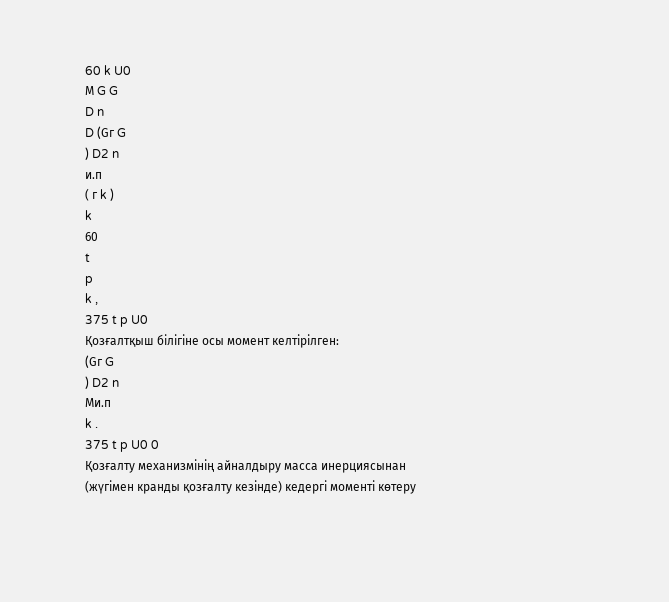60 k U0
М G G
D n
D (Gг G
) D2 n
и.п
( г k )
k
60
t
p
k ,
375 t p U0
Қозғалтқыш білігіне осы момент келтірілген:
(Gг G
) D2 n
Ми.п
k .
375 t p U0 0
Қозғалту механизмінің айналдыру масса инерциясынан (жүгімен кранды қозғалту кезінде) кедергі моменті көтеру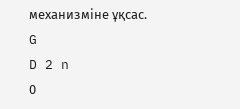механизміне ұқсас.
G
D 2 n
0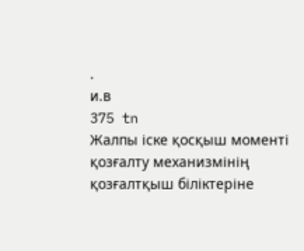.
и.в
375 tn
Жалпы іске қосқыш моменті қозғалту механизмінің қозғалтқыш біліктеріне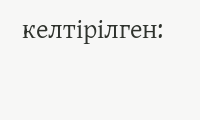келтірілген: